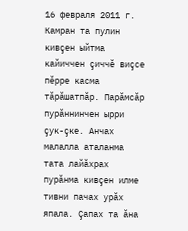16 февраля 2011 г.
Камран та пулин кивçен ыйтма кайиччен çиччĕ виçсе пĕрре касма тăрăшатпăр. Парăмсăр пурăннинчен ырри çук-çке. Анчах малалла аталанма тата лайăхрах пурăнма кивçен илме тивни пачах урăх япала. Çапах та ăна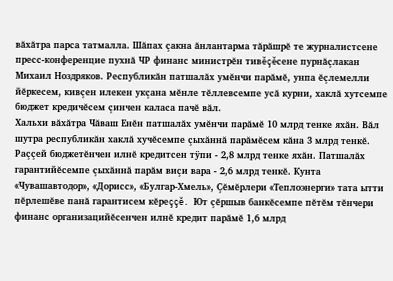вăхăтра парса татмалла. Шăпах çакна ăнлантарма тăрăшрĕ те журналистсене пресс-конференцие пухнă ЧР финанс министрĕн тивĕçĕсене пурнăçлакан Михаил Ноздряков. Республикăн патшалăх умĕнчи парăмĕ, унпа ĕçлемелли йĕркесем, кивçен илекен укçана мĕнле тĕллевсемпе усă курни, хаклă хутсемпе бюджет кредичĕсем çинчен каласа пачĕ вăл.
Хальхи вăхăтра Чăваш Енĕн патшалăх умĕнчи парăмĕ 10 млрд тенке яхăн. Вăл шутра республикăн хаклă хучĕсемпе çыхăннă парăмĕсем кăна 3 млрд тенкĕ. Раççей бюджетĕнчен илнĕ кредитсен тÿпи - 2,8 млрд тенке яхăн. Патшалăх гарантийĕсемпе çыхăннă парăм виçи вара - 2,6 млрд тенкĕ. Кунта «Чувашавтодор», «Дорисс», «Булгар-Хмель», Çĕмĕрлери «Теплоэнерги» тата ытти пĕрлешĕве панă гарантисем кĕреççĕ. Ют çĕршыв банкĕсемпе пĕтĕм тĕнчери финанс организацийĕсенчен илнĕ кредит парăмĕ 1,6 млрд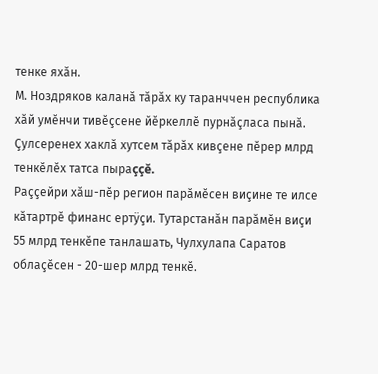тенке яхăн.
М. Ноздряков каланă тăрăх ку таранччен республика хăй умĕнчи тивĕçсене йĕркеллĕ пурнăçласа пынă. Çулсеренех хаклă хутсем тăрăх кивçене пĕрер млрд тенкĕлĕх татса пыраççĕ.
Раççейри хăш-пĕр регион парăмĕсен виçине те илсе кăтартрĕ финанс ертÿçи. Тутарстанăн парăмĕн виçи 55 млрд тенкĕпе танлашать, Чулхулапа Саратов облаçĕсен - 20-шер млрд тенкĕ.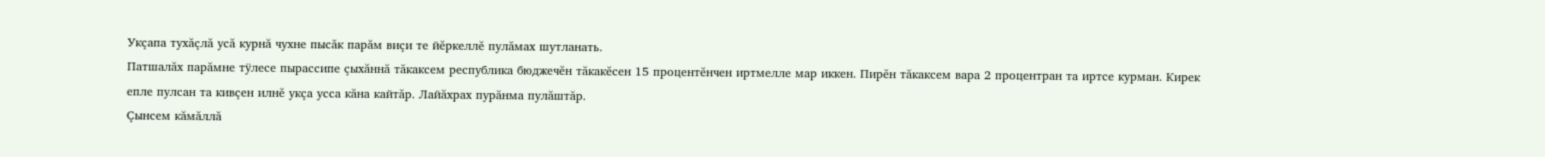Укçапа тухăçлă усă курнă чухне пысăк парăм виçи те йĕркеллĕ пулăмах шутланать.
Патшалăх парăмне тÿлесе пырассипе çыхăннă тăкаксем республика бюджечĕн тăкакĕсен 15 процентĕнчен иртмелле мар иккен. Пирĕн тăкаксем вара 2 процентран та иртсе курман. Кирек епле пулсан та кивçен илнĕ укçа усса кăна кайтăр. Лайăхрах пурăнма пулăштăр.
Çынсем кăмăллă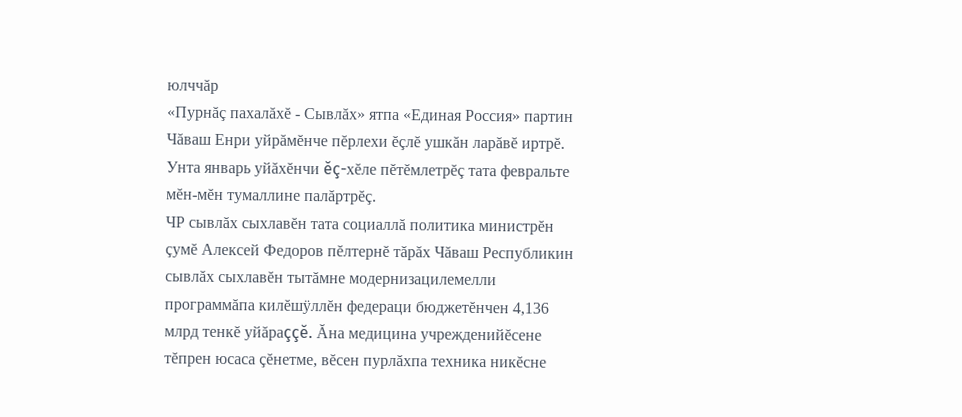юлччăр
«Пурнăç пахалăхĕ - Сывлăх» ятпа «Единая Россия» партин Чăваш Енри уйрăмĕнче пĕрлехи ĕçлĕ ушкăн ларăвĕ иртрĕ. Унта январь уйăхĕнчи ĕç-хĕле пĕтĕмлетрĕç тата февральте мĕн-мĕн тумаллине палăртрĕç.
ЧР сывлăх сыхлавĕн тата социаллă политика министрĕн çумĕ Алексей Федоров пĕлтернĕ тăрăх Чăваш Республикин сывлăх сыхлавĕн тытăмне модернизацилемелли программăпа килĕшÿллĕн федераци бюджетĕнчен 4,136 млрд тенкĕ уйăраççĕ. Ăна медицина учрежденийĕсене тĕпрен юсаса çĕнетме, вĕсен пурлăхпа техника никĕсне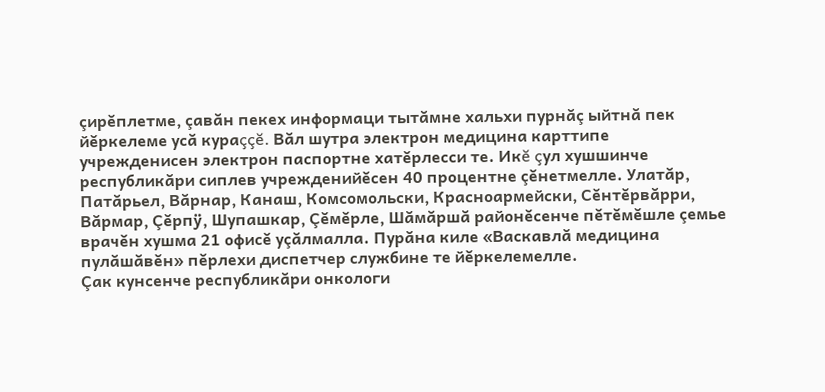çирĕплетме, çавăн пекех информаци тытăмне хальхи пурнăç ыйтнă пек йĕркелеме усă кураççĕ. Вăл шутра электрон медицина карттипе учрежденисен электрон паспортне хатĕрлесси те. Икĕ çул хушшинче республикăри сиплев учрежденийĕсен 40 процентне çĕнетмелле. Улатăр, Патăрьел, Вăрнар, Канаш, Комсомольски, Красноармейски, Сĕнтĕрвăрри, Вăрмар, Çĕрпÿ, Шупашкар, Çĕмĕрле, Шăмăршă районĕсенче пĕтĕмĕшле çемье врачĕн хушма 21 офисĕ уçăлмалла. Пурăна киле «Васкавлă медицина пулăшăвĕн» пĕрлехи диспетчер службине те йĕркелемелле.
Çак кунсенче республикăри онкологи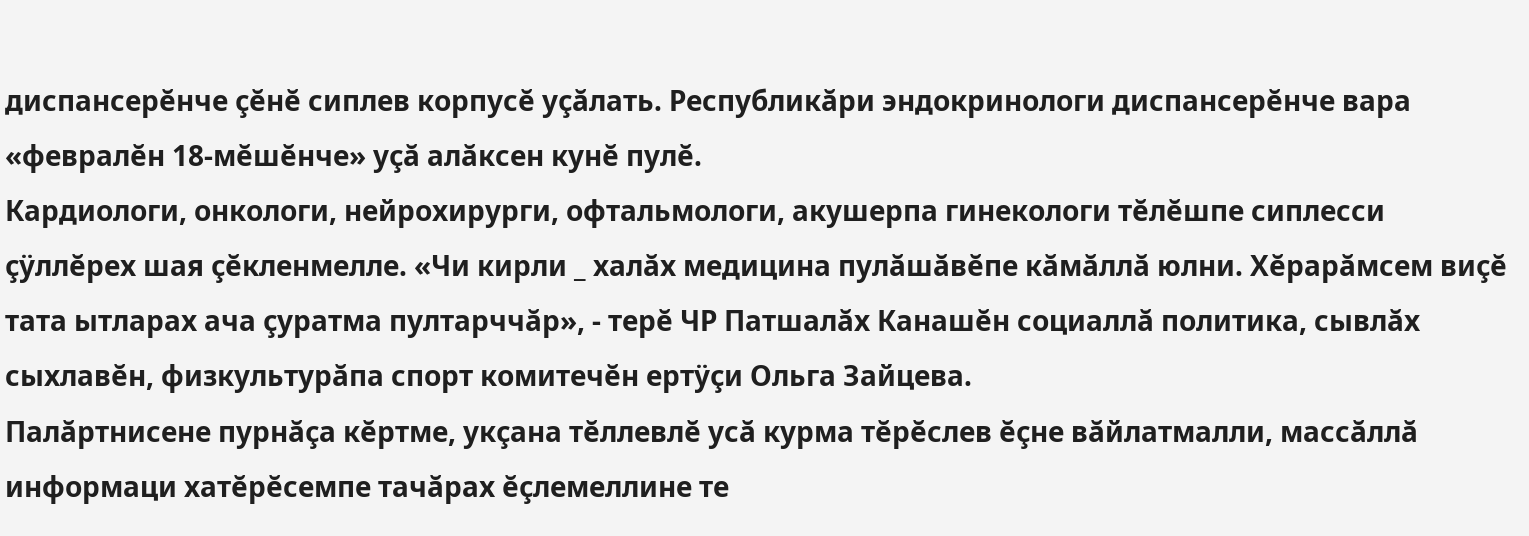диспансерĕнче çĕнĕ сиплев корпусĕ уçăлать. Республикăри эндокринологи диспансерĕнче вара «февралĕн 18-мĕшĕнче» уçă алăксен кунĕ пулĕ.
Кардиологи, онкологи, нейрохирурги, офтальмологи, акушерпа гинекологи тĕлĕшпе сиплесси çÿллĕрех шая çĕкленмелле. «Чи кирли _ халăх медицина пулăшăвĕпе кăмăллă юлни. Хĕрарăмсем виçĕ тата ытларах ача çуратма пултарччăр», - терĕ ЧР Патшалăх Канашĕн социаллă политика, сывлăх сыхлавĕн, физкультурăпа спорт комитечĕн ертÿçи Ольга Зайцева.
Палăртнисене пурнăçа кĕртме, укçана тĕллевлĕ усă курма тĕрĕслев ĕçне вăйлатмалли, массăллă информаци хатĕрĕсемпе тачăрах ĕçлемеллине те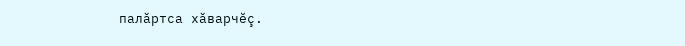палăртса хăварчĕç.